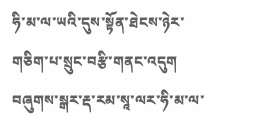ཧི་མ་ལ་ཡའི་དུས་སྟོན་ཐེངས་ཉེར་གཅིག་པ་སྲུང་བརྩི་གནང་འདུག
བཞུགས་སྒར་རྡ་རམ་སཱ་ལར་ཧི་མ་ལ་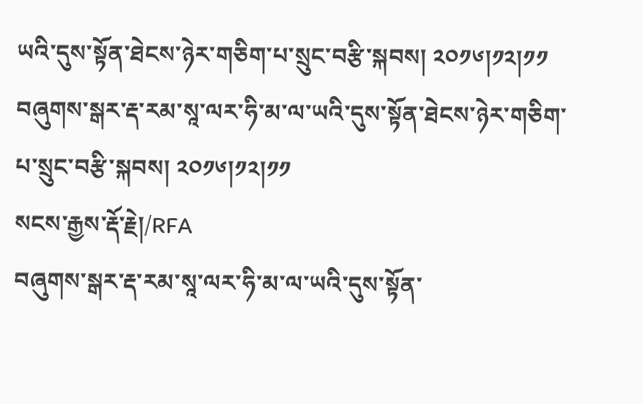ཡའི་དུས་སྟོན་ཐེངས་ཉེར་གཅིག་པ་སྲུང་བརྩི་སྐབས། ༢༠༡༦།༡༢།༡༡ བཞུགས་སྒར་རྡ་རམ་སཱ་ལར་ཧི་མ་ལ་ཡའི་དུས་སྟོན་ཐེངས་ཉེར་གཅིག་པ་སྲུང་བརྩི་སྐབས། ༢༠༡༦།༡༢།༡༡
སངས་རྒྱས་རྡོ་རྗེ།/RFA
བཞུགས་སྒར་རྡ་རམ་སཱ་ལར་ཧི་མ་ལ་ཡའི་དུས་སྟོན་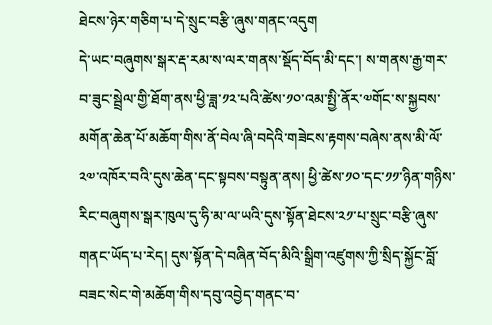ཐེངས་ཉེར་གཅིག་པ་དེ་སྲུང་བརྩི་ཞུས་གནང་འདུག
དེ་ཡང་བཞུགས་སྒར་རྡ་རམ་ས་ལར་གནས་སྡོད་བོད་མི་དང་། ས་གནས་རྒྱ་གར་བ་ཟུང་སྦྲེལ་གྱི་ཐོག་ནས་ཕྱི་ཟླ་༡༢་པའི་ཚེས་༡༠་འམ་སྤྱི་ནོར་༧གོང་ས་སྐྱབས་མགོན་ཆེན་པོ་མཆོག་གིས་ནོ་བེལ་ཞི་བདེའི་གཟེངས་རྟགས་བཞེས་ནས་མི་ལོ་༢༧་འཁོར་བའི་དུས་ཆེན་དང་སྟབས་བསྟུན་ནས། ཕྱི་ཚེས་༡༠་དང་༡༡་ཉིན་གཉིས་རིང་བཞུགས་སྒར་ཁུལ་དུ་ཧི་མ་ལ་ཡའི་དུས་སྟོན་ཐེངས་༢༡་པ་སྲུང་བརྩི་ཞུས་གནང་ཡོད་པ་རེད། དུས་སྟོན་དེ་བཞིན་བོད་མིའི་སྒྲིག་འཛུགས་ཀྱི་སྲིད་སྐྱོང་བློ་བཟང་སེང་གེ་མཆོག་གིས་དབུ་འབྱེད་གནང་བ་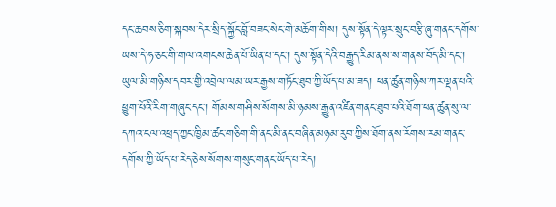དང་ཆབས་ཅིག་སྐབས་དེར་སྲིད་སྐྱོང་བློ་བཟང་སེང་གེ་མཆོག་གིས། དུས་སྟོན་དེ་ལྟར་སྲུང་བརྩི་ཞུ་གནང་དགོས་ཡས་དེ་ཧ་ཅང་གི་གལ་འགངས་ཆེན་པོ་ཡིན་པ་དང་། དུས་སྟོན་དེའི་བརྒྱུད་རིམ་ནས་ས་གནས་བོད་མི་དང་། ཡུལ་མི་གཉིས་དབར་གྱི་འབྲེལ་ལམ་ཡར་རྒྱས་གཏོང་ཐུབ་ཀྱི་ཡོད་པ་མ་ཟད། ཕན་ཚུན་གཉིས་ཀར་ལྡན་པའི་ཕྱུག་པོའི་རིག་གཞུང་དང་། གོམས་གཤིས་སོགས་མི་ཉམས་རྒྱུན་འཛིན་གནང་ཐུབ་པའི་ཐོག་ཕན་ཚུན་སུ་ལ་དཀའ་ངལ་འཕྲད་ཀྱང་ཁྱིམ་ཚང་གཅིག་གི་ནང་མི་ནང་བཞིན་མཉམ་རུབ་ཀྱིས་ཐོག་ནས་རོགས་རམ་གནང་དགོས་ཀྱི་ཡོད་པ་རེད་ཅེས་སོགས་གསུང་གནང་ཡོད་པ་རེད།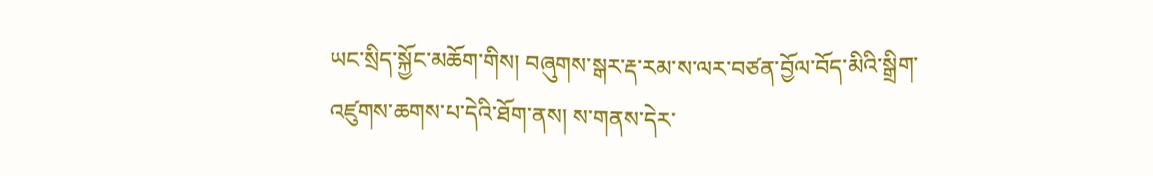ཡང་སྲིད་སྐྱོང་མཆོག་གིས། བཞུགས་སྒར་རྡ་རམ་ས་ལར་བཙན་བྱོལ་བོད་མིའི་སྒྲིག་འཛུགས་ཆགས་པ་དེའི་ཐོག་ནས། ས་གནས་དེར་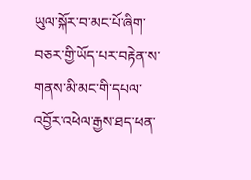ཡུལ་སྐོར་བ་མང་པོ་ཞིག་བཅར་གྱི་ཡོད་པར་བརྟེན་ས་གནས་མི་མང་གི་དཔལ་འབྱོར་འཕེལ་རྒྱས་ཐད་ཕན་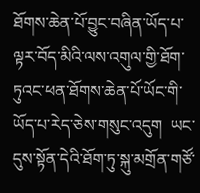ཐོགས་ཆེན་པོ་བྱུང་བཞིན་ཡོད་པ་ལྟར་བོད་མིའི་ལས་འགུལ་གྱི་ཐོག་ཏུའང་ཕན་ཐོགས་ཆེན་པོ་ཡོང་གི་ཡོད་པ་རེད་ཅེས་གསུང་འདུག  ཡང་དུས་སྟོན་དེའི་ཐོག་ཏུ་སྐུ་མགྲོན་གཙོ་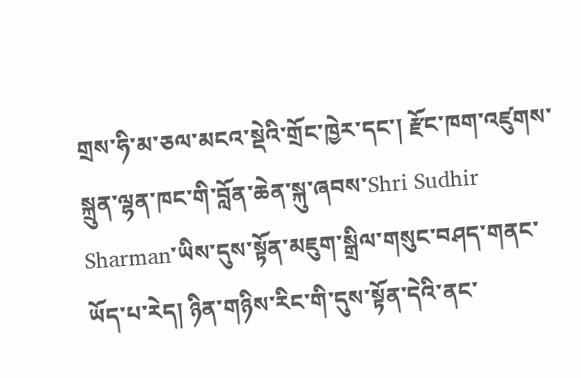གྲས་ཧི་མ་ཅལ་མངའ་སྡེའི་གྲོང་ཁྱེར་དང་། རྫོང་ཁག་འཛུགས་སྐྲུན་ལྷན་ཁང་གི་བློན་ཆེན་སྐུ་ཞབས་Shri Sudhir Sharman་ཡིས་དུས་སྟོན་མཇུག་སྒྲིལ་གསུང་བཤད་གནང་ཡོད་པ་རེད། ཉིན་གཉིས་རིང་གི་དུས་སྟོན་དེའི་ནང་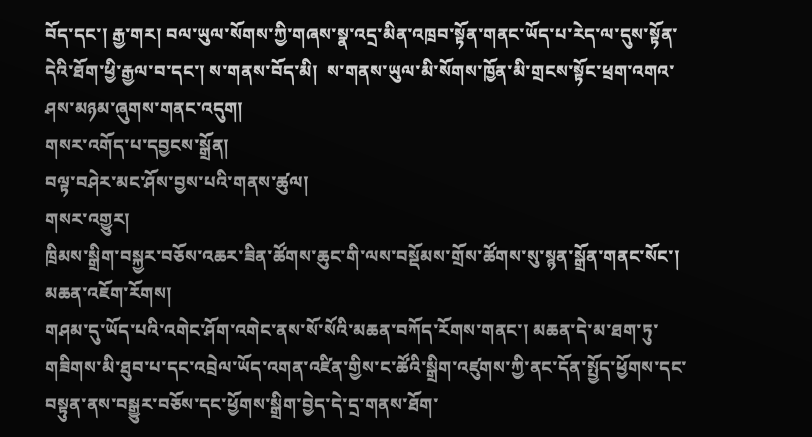བོད་དང་། རྒྱ་གར། བལ་ཡུལ་སོགས་ཀྱི་གཞས་སྣ་འདྲ་མིན་འཁྲབ་སྟོན་གནང་ཡོད་པ་རེད་ལ་དུས་སྟོན་དེའི་ཐོག་ཕྱི་རྒྱལ་བ་དང་། ས་གནས་བོད་མི།  ས་གནས་ཡུལ་མི་སོགས་ཁྱོན་མི་གྲངས་སྟོང་ཕྲག་འགའ་ཤས་མཉམ་ཞུགས་གནང་འདུག།
གསར་འགོད་པ་དབྱངས་སྒྲོན།
བལྟ་བཤེར་མང་ཤོས་བྱས་པའི་གནས་ཚུལ།
གསར་འགྱུར།
ཁྲིམས་སྒྲིག་བསྐྱར་བཅོས་འཆར་ཟིན་ཚོགས་ཆུང་གི་ལས་བསྡོམས་གྲོས་ཚོགས་སུ་སྙན་སྒྲོན་གནང་སོང་།
མཆན་འཇོག་རོགས།
གཤམ་དུ་ཡོད་པའི་འགེང་ཤོག་འགེང་ནས་སོ་སོའི་མཆན་བཀོད་རོགས་གནང་། མཆན་དེ་མ་ཐག་ཏུ་གཟིགས་མི་ཐུབ་པ་དང་འབྲེལ་ཡོད་འགན་འཛིན་གྱིས་ང་ཚོའི་སྒྲིག་འཛུགས་ཀྱི་ནང་དོན་སྤྱོད་ཕྱོགས་དང་བསྟུན་ནས་བསྒྱུར་བཅོས་དང་ཕྱོགས་སྒྲིག་བྱེད་དེ་དྲ་གནས་ཐོག་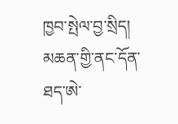ཁྱབ་སྤེལ་བྱ་སྲིད། མཆན་གྱི་ནང་དོན་ཐད་ཨེ་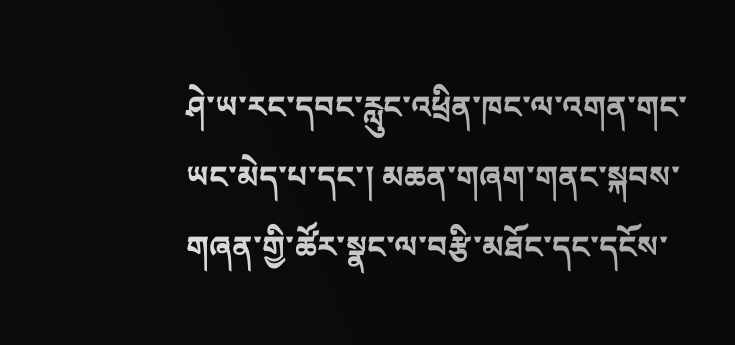ཤེ་ཡ་རང་དབང་རླུང་འཕྲིན་ཁང་ལ་འགན་གང་ཡང་མེད་པ་དང་། མཆན་གཞག་གནང་སྐབས་གཞན་གྱི་ཚོར་སྣང་ལ་བརྩི་མཐོང་དང་དངོས་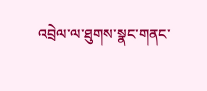འབྲེལ་ལ་ཐུགས་སྣང་གནང་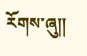རོགས་ཞུ༎